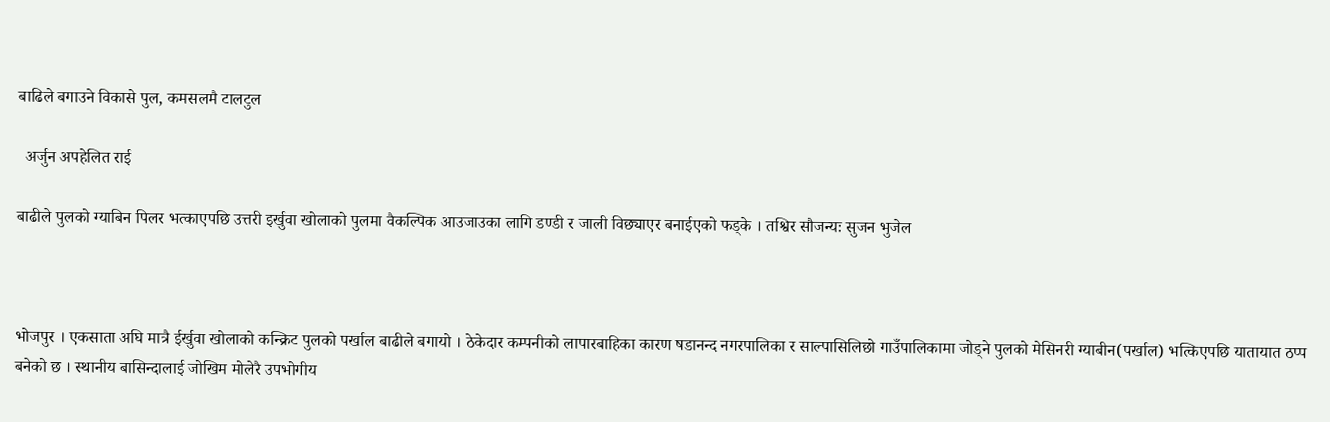बाढिले बगाउने विकासे पुल, कमसलमै टालटुल

  अर्जुन अपहेलित राई

बाढीले पुलको ग्याबिन पिलर भत्काएपछि उत्तरी इर्खुवा खोलाको पुलमा वैकल्पिक आउजाउका लागि डण्डी र जाली विछ्याएर बनाईएको फड्के । तश्विर सौजन्यः सुजन भुजेल



भोजपुर । एकसाता अघि मात्रै ईर्खुवा खोलाको कन्क्रिट पुलको पर्खाल बाढीले बगायो । ठेकेदार कम्पनीको लापारबाहिका कारण षडानन्द नगरपालिका र साल्पासिलिछो गाउँपालिकामा जोड्ने पुलको मेसिनरी ग्याबीन(पर्खाल) भत्किएपछि यातायात ठप्प बनेको छ । स्थानीय बासिन्दालाई जोखिम मोलेरै उपभोगीय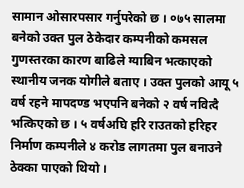सामान ओसारपसार गर्नुपरेको छ । ०७५ सालमा बनेको उक्त पुल ठेकेदार कम्पनीको कमसल गुणस्तरका कारण बाढिले ग्याबिन भत्काएको स्थानीय जनक योगीले बताए । उक्त पुलको आयू ५ वर्ष रहने मापदण्ड भएपनि बनेको २ वर्ष नवित्दै भत्किएको छ । ५ वर्षअघि हरि राउतको हरिहर निर्माण कम्पनीले ४ करोड लागतमा पुल बनाउने ठेक्का पाएको थियो ।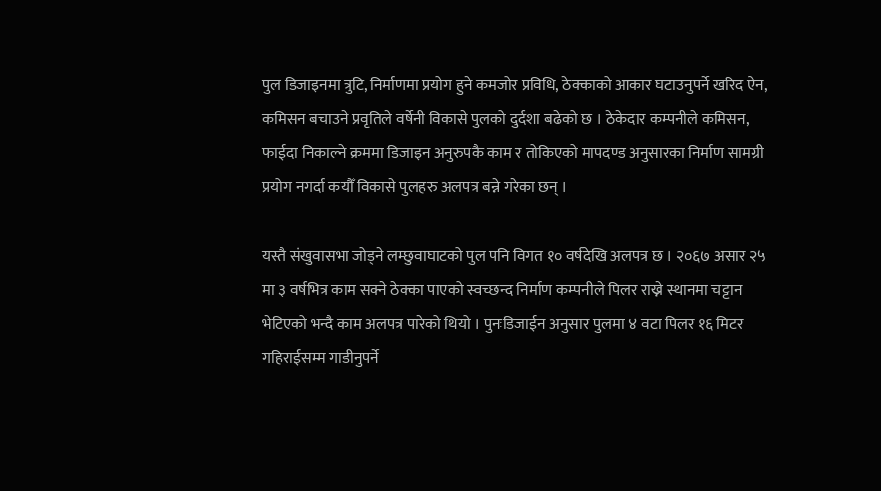पुल डिजाइनमा त्रुटि, निर्माणमा प्रयोग हुने कमजोर प्रविधि, ठेक्काको आकार घटाउनुपर्ने खरिद ऐन, कमिसन बचाउने प्रवृतिले वर्षेनी विकासे पुलको दुर्दशा बढेको छ । ठेकेदार कम्पनीले कमिसन, फाईदा निकाल्ने क्रममा डिजाइन अनुरुपकै काम र तोकिएको मापदण्ड अनुसारका निर्माण सामग्री प्रयोग नगर्दा कयौँ विकासे पुलहरु अलपत्र बन्ने गरेका छन् ।

यस्तै संखुवासभा जोड्ने लम्छुवाघाटको पुल पनि विगत १० वर्षदेखि अलपत्र छ । २०६७ असार २५ मा ३ वर्षभित्र काम सक्ने ठेक्का पाएको स्वच्छन्द निर्माण कम्पनीले पिलर राख्ने स्थानमा चट्टान भेटिएको भन्दै काम अलपत्र पारेको थियो । पुनःडिजाईन अनुसार पुलमा ४ वटा पिलर १६ मिटर गहिराईसम्म गाडीनुपर्ने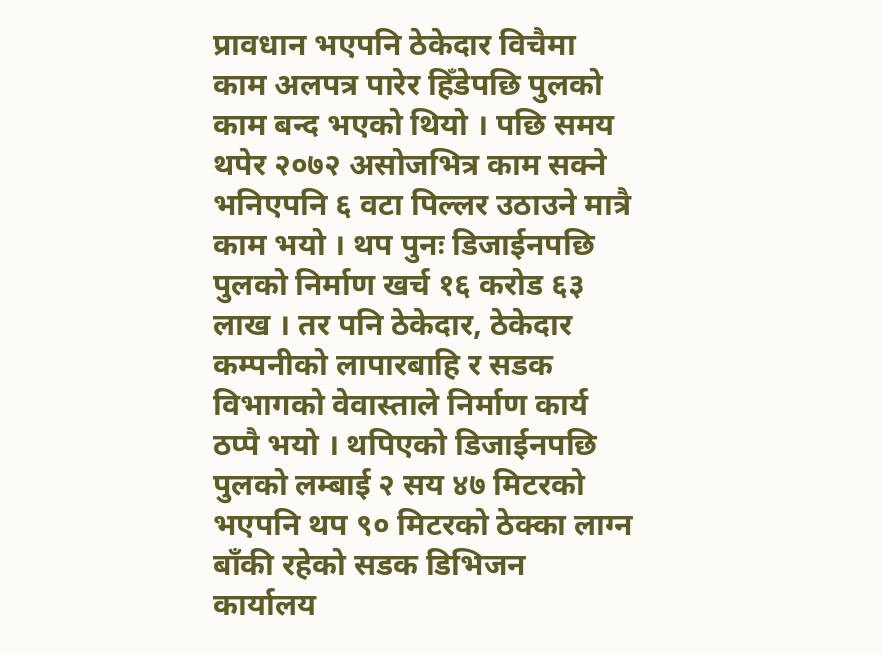प्रावधान भएपनि ठेकेदार विचैमा काम अलपत्र पारेर हिँडेपछि पुलको काम बन्द भएको थियो । पछि समय थपेर २०७२ असोजभित्र काम सक्ने भनिएपनि ६ वटा पिल्लर उठाउने मात्रै काम भयो । थप पुनः डिजाईनपछि पुलको निर्माण खर्च १६ करोड ६३ लाख । तर पनि ठेकेदार, ठेकेदार कम्पनीको लापारबाहि र सडक विभागको वेवास्ताले निर्माण कार्य ठप्पै भयो । थपिएको डिजाईनपछि पुलको लम्बाई २ सय ४७ मिटरको भएपनि थप ९० मिटरको ठेक्का लाग्न बाँकी रहेको सडक डिभिजन कार्यालय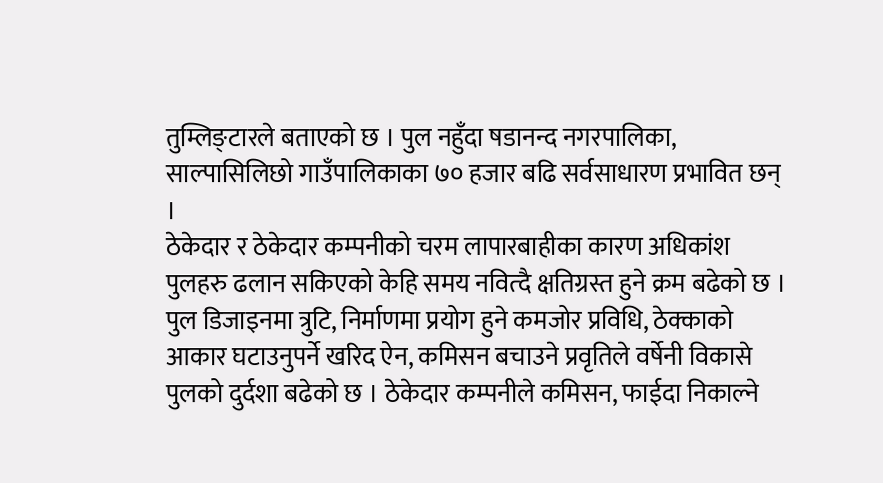तुम्लिङ्टारले बताएको छ । पुल नहुँदा षडानन्द नगरपालिका, साल्पासिलिछो गाउँपालिकाका ७० हजार बढि सर्वसाधारण प्रभावित छन् ।
ठेकेदार र ठेकेदार कम्पनीको चरम लापारबाहीका कारण अधिकांश पुलहरु ढलान सकिएको केहि समय नवित्दै क्षतिग्रस्त हुने क्रम बढेको छ । पुल डिजाइनमा त्रुटि, निर्माणमा प्रयोग हुने कमजोर प्रविधि, ठेक्काको आकार घटाउनुपर्ने खरिद ऐन, कमिसन बचाउने प्रवृतिले वर्षेनी विकासे पुलको दुर्दशा बढेको छ । ठेकेदार कम्पनीले कमिसन, फाईदा निकाल्ने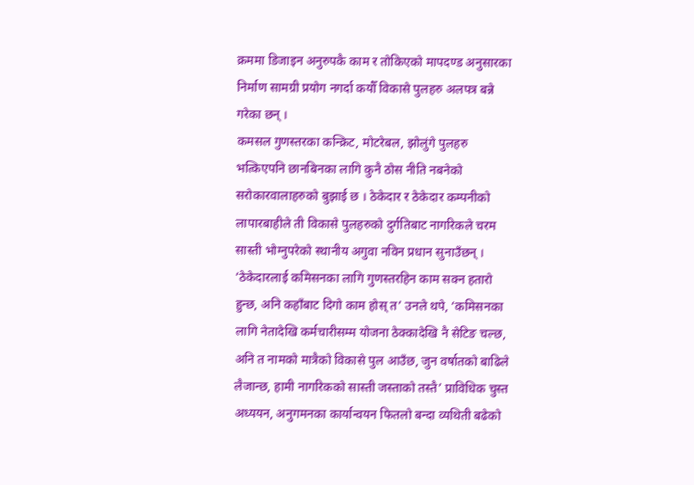क्रममा डिजाइन अनुरुपकै काम र तोकिएको मापदण्ड अनुसारका निर्माण सामग्री प्रयोग नगर्दा कयौँ विकासे पुलहरु अलपत्र बन्ने गरेका छन् ।
कमसल गुणस्तरका कन्क्रिट, मोटरेबल, झोलुंगे पुलहरु भत्किएपनि छानबिनका लागि कुनै ठोस नीति नबनेको सरोकारवालाहरुको बुझाई छ । ठेकेदार र ठेकेदार कम्पनीको लापारबाहीले ती विकासे पुलहरुको दुर्गतिबाट नागरिकले चरम सास्ती भोग्नुपरेको स्थानीय अगुवा नविन प्रधान सुनाउँछन् । ‘ठेकेदारलाई कमिसनका लागि गुणस्तरहिन काम सक्न हतारो हुन्छ, अनि कहाँबाट दिगो काम होस् त’ उनले थपे, ‘कमिसनका लागि नेतादेखि कर्मचारीसम्म योजना ठेक्कादेखि नै सेटिङ चल्छ, अनि त नामको मात्रैको विकासे पुल आउँछ, जुन वर्षातको बाढिले लैजान्छ, हामी नागरिकको सास्ती जस्ताको तस्तै’ प्राविधिक चुस्त अध्ययन, अनुगमनका कार्यान्वयन फितलो बन्दा व्यथिती बढेको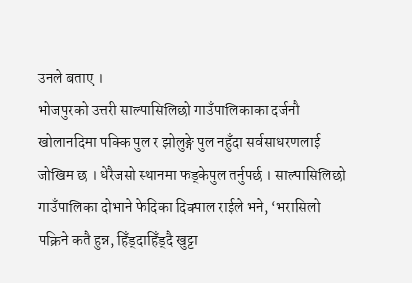उनले बताए ।
भोजपुरको उत्तरी साल्पासिलिछो गाउँपालिकाका दर्जनौ खोलानदिमा पक्कि पुल र झोलुङ्गे पुल नहुँदा सर्वसाधरणलाई जोखिम छ । धेरैजसो स्थानमा फड्केपुल तर्नुपर्छ । साल्पासिलिछो गाउँपालिका दोभाने फेदिका दिक्पाल राईले भने, ‘भरासिलो पक्रिने कतै हुन्न, हिँड्दाहिँड्दै खुट्टा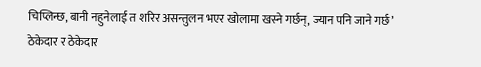चिप्लिन्छ, बानी नहुनेलाई त शरिर असन्तुलन भएर खोलामा खस्ने गर्छन्, ज्यान पनि जाने गर्छ’
ठेकेदार र ठेकेदार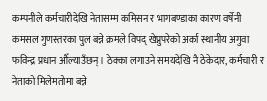कम्पनीले कर्मचारीदेखि नेतासम्म कमिसन र भागबण्डाका कारण वर्षेनी कमसल गुणस्तरका पुल बन्ने क्रमले विपद् खेप्नुपरेको अर्का स्थानीय अगुवा फविन्द्र प्रधान औँल्याउँछन् । ठेक्का लगाउने समयदेखि नै ठेकेदार, कर्मचारी र नेताको मिलेमतोमा बन्ने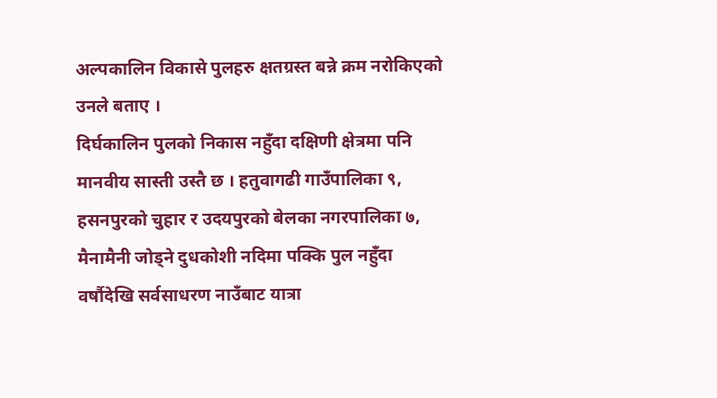अल्पकालिन विकासे पुलहरु क्षतग्रस्त बन्ने क्रम नरोकिएको उनले बताए ।
दिर्घकालिन पुलको निकास नहुँदा दक्षिणी क्षेत्रमा पनि मानवीय सास्ती उस्तै छ । हतुवागढी गाउँपालिका ९, हसनपुरको चुहार र उदयपुरको बेलका नगरपालिका ७, मैनामैनी जोड्ने दुधकोशी नदिमा पक्कि पुल नहुँदा वर्षौदेखि सर्वसाधरण नाउँबाट यात्रा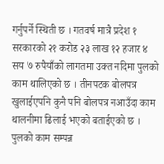गर्नुपर्ने स्थिती छ । गतवर्ष मात्रै प्रदेश १ सरकारको २१ करोड २३ लाख १२ हजार ४ सय ७ रुपैयाँको लागतमा उक्त नदिमा पुलको काम थालिएको छ । तीनपटक बोलपत्र खुलाईएपनि कुनै पनि बोलपत्र नआउँदा काम थालनीमा ढिलाई भएको बताईएको छ । पुलको काम सम्पन्न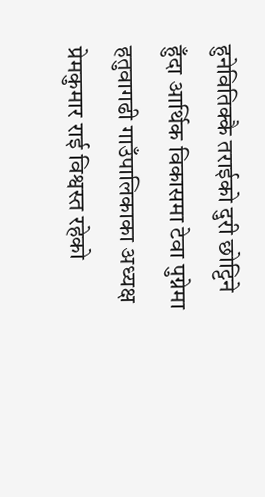हुनेवितिक्कै तराईको दुरी छोट्टिने हुँदा आर्थिक विकासमा टेवा पुग्नेमा हतुवागढी गाउँपालिकाका अध्यक्ष प्रेमकुमार राई विश्वस्त रहेको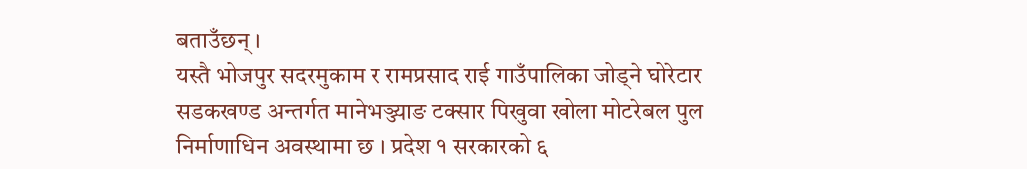बताउँछन् ।
यस्तै भोजपुर सदरमुकाम र रामप्रसाद राई गाउँपालिका जोड्ने घोरेटार सडकखण्ड अन्तर्गत मानेभञ्ज्याङ टक्सार पिखुवा खोला मोटरेबल पुल निर्माणाधिन अवस्थामा छ । प्रदेश १ सरकारको ६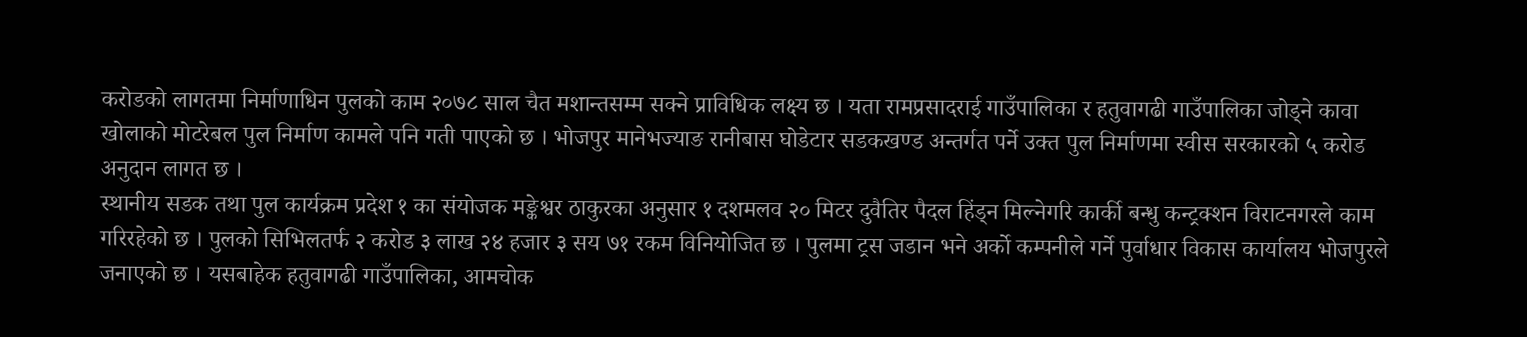करोडको लागतमा निर्माणाधिन पुलको काम २०७८ साल चैत मशान्तसम्म सक्ने प्राविधिक लक्ष्य छ । यता रामप्रसादराई गाउँपालिका र हतुवागढी गाउँपालिका जोड्ने कावा खोलाको मोटरेबल पुल निर्माण कामले पनि गती पाएको छ । भोजपुर मानेभज्याङ रानीबास घोडेटार सडकखण्ड अन्तर्गत पर्ने उक्त पुल निर्माणमा स्वीस सरकारको ५ करोड अनुदान लागत छ ।
स्थानीय सडक तथा पुल कार्यक्रम प्रदेश १ का संयोजक मङ्केश्वर ठाकुरका अनुसार १ दशमलव २० मिटर दुवैतिर पैदल हिंड्न मिल्नेगरि कार्की बन्धु कन्ट्रक्शन विराटनगरले काम गरिरहेको छ । पुलको सिभिलतर्फ २ करोड ३ लाख २४ हजार ३ सय ७१ रकम विनियोजित छ । पुलमा ट्रस जडान भने अर्को कम्पनीले गर्ने पुर्वाधार विकास कार्यालय भोजपुरले जनाएको छ । यसबाहेक हतुवागढी गाउँपालिका, आमचोक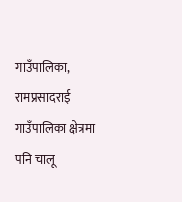गाउँपालिका, रामप्रसादराई गाउँपालिका क्षेत्रमा पनि चालू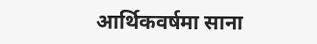आर्थिकवर्षमा साना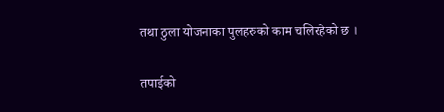तथा ठुला योजनाका पुलहरुको काम चलिरहेको छ ।

तपाईको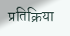प्रतिक्रिया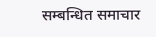सम्बन्धित समाचार